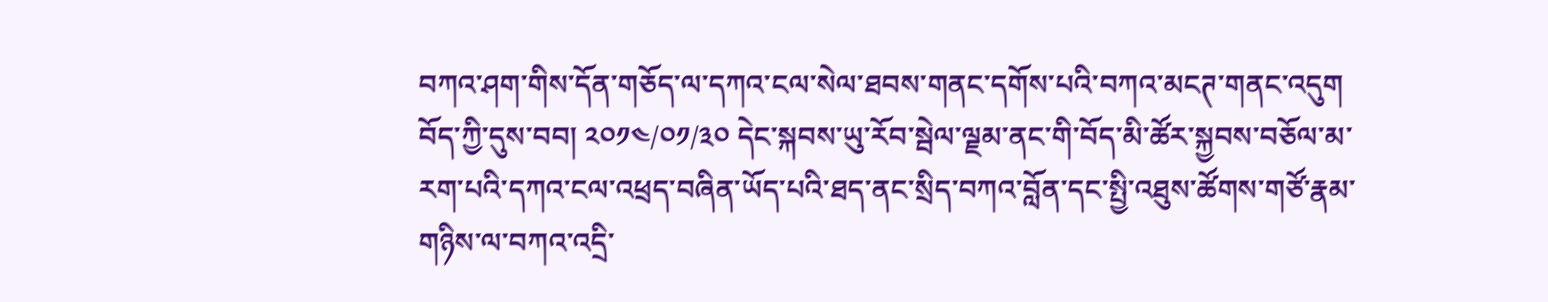བཀའ་ཤག་གིས་དོན་གཅོད་ལ་དཀའ་ངལ་སེལ་ཐབས་གནང་དགོས་པའི་བཀའ་མངཊ་གནང་འདུག བོད་ཀྱི་དུས་བབ། ༢༠༡༤/༠༡/༣༠ དེང་སྐབས་ཡུ་རོབ་སྦེལ་ལྗམ་ནང་གི་བོད་མི་ཚོར་སྐྱབས་བཅོལ་མ་རག་པའི་དཀའ་ངལ་འཕྲད་བཞིན་ཡོད་པའི་ཐད་ནང་སྲིད་བཀའ་བློན་དང་སྤྱི་འཐུས་ཚོགས་གཙོ་རྣམ་གཉིས་ལ་བཀའ་འདྲི་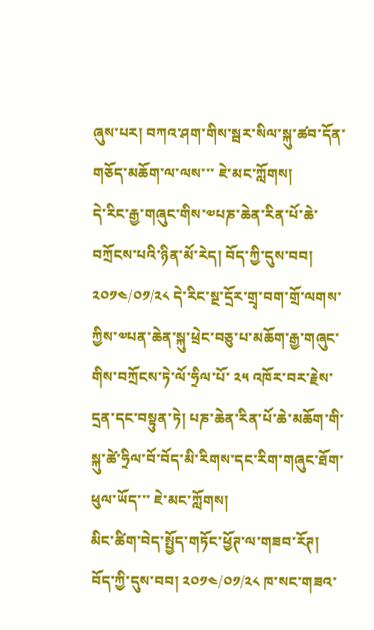ཞུས་པར། བཀའ་ཤག་གིས་སྦར་སིལ་སྐུ་ཚབ་དོན་གཅོད་མཆོག་ལ་ལས་་་ ཇེ་མང་ཀློགས།
དེ་རིང་རྒྱ་གཞུང་གིས་༧པཎ་ཆེན་རིན་པོ་ཆེ་བཀྲོངས་པའི་ཉིན་མོ་རེད། བོད་ཀྱི་དུས་བབ། ༢༠༡༤/༠༡/༢༨ དེ་རིང་སྔ་དྲོར་གྲྭ་བག་གྲོ་ལགས་ཀྱིས་༧པན་ཆེན་སྐུ་ཕྲེང་བཅུ་པ་མཆོག་རྒྱ་གཞུང་གིས་བཀྲོངས་ཏེ་ལོ་ཧྲིལ་པོ་ ༢༥ འཁོར་བར་རྗེས་དྲན་དང་བསྟུན་ཏེ། པཎ་ཆེན་རིན་པོ་ཆེ་མཆོག་གི་སྐུ་ཚེ་ཧྲིལ་བོ་བོད་མི་རིགས་དང་རིག་གཞུང་ཐོག་ཕུལ་ཡོད་་་ ཇེ་མང་ཀློགས།
མིང་ཚིག་བེད་སྤྱོད་གཏོང་ཕྱོཊ་ལ་གཟབ་རོཊ། བོད་ཀྱི་དུས་བབ། ༢༠༡༤/༠༡/༢༨ ཁ་སང་གཟའ་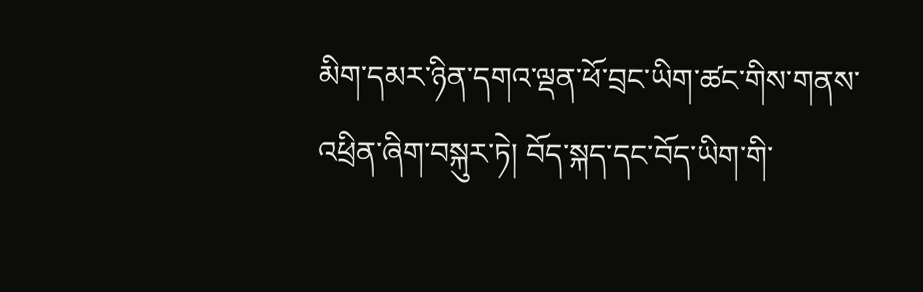མིག་དམར་ཉིན་དགའ་ལྡན་ཕོ་བྲང་ཡིག་ཚང་གིས་གནས་འཕྲིན་ཞིག་བསྐུར་ཏེ། བོད་སྐད་དང་བོད་ཡིག་གི་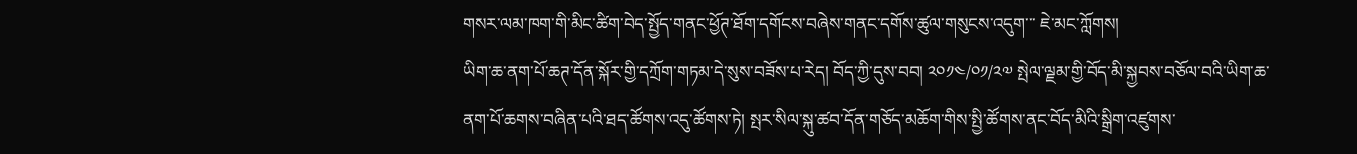གསར་ལམ་ཁག་གི་མིང་ཚིག་བེད་སྤྱོད་གནང་ཕྱོཊ་ཐོག་དགོངས་བཞེས་གནང་དགོས་ཚུལ་གསུངས་འདུག་་་ ཇེ་མང་ཀློགས།
ཡིག་ཆ་ནག་པོ་ཆཊ་དོན་སྐོར་གྱི་དཀྲོག་གཏམ་དེ་སུས་བཟོས་པ་རེད། བོད་ཀྱི་དུས་བབ། ༢༠༡༤/༠༡/༢༧ སྤེལ་ལྗམ་གྱི་བོད་མི་སྐྱབས་བཅོལ་བའི་ཡིག་ཆ་ནག་པོ་ཆགས་བཞིན་པའི་ཐད་ཚོགས་འདུ་ཚོགས་ཏེ། སྤར་སིལ་སྐུ་ཚབ་དོན་གཅོད་མཆོག་གིས་སྤྱི་ཚོགས་ནང་བོད་མིའི་སྒྲིག་འཛུགས་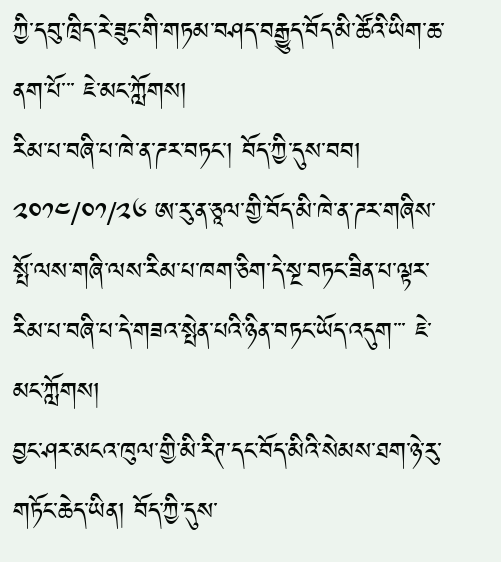ཀྱི་དབུ་ཁྲིད་རེ་ཟུང་གི་གཏམ་བཤད་བརྒྱུད་བོད་མི་ཚོའི་ཡིག་ཆ་ནག་པོ་་་ ཇེ་མང་ཀློགས།
རིམ་པ་བཞི་པ་ཁེ་ན་ཌར་བཏང་། བོད་ཀྱི་དུས་བབ། ༢༠༡༤/༠༡/༢༦ ཨ་རུ་ན་ཅཱལ་གྱི་བོད་མི་ཁེ་ན་ཌར་གཞིས་སྤོ་ལས་གཞི་ལས་རིམ་པ་ཁག་ཅིག་དེ་སྔ་བཏང་ཟིན་པ་ལྟར་རིམ་པ་བཞི་པ་དེ་གཟའ་སྤེན་པའི་ཉིན་བཏང་ཡོད་འདུག་་་ ཇེ་མང་ཀློགས།
བྱང་ཤར་མངའ་ཁུལ་གྱི་མི་རིཊ་དང་བོད་མིའི་སེམས་ཐག་ཉེ་རུ་གཏོང་ཆེད་ཡིན། བོད་ཀྱི་དུས་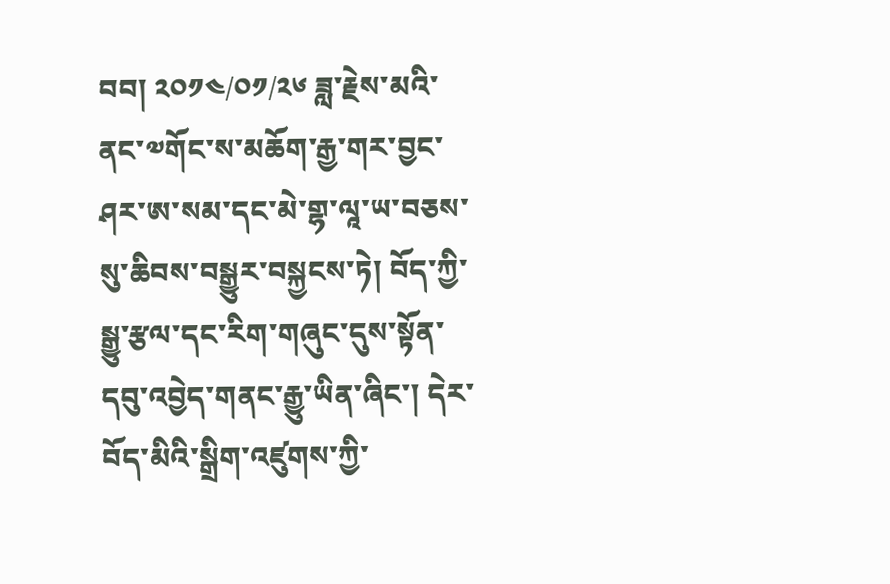བབ། ༢༠༡༤/༠༡/༢༦ ཟླ་རྗེས་མའི་ནང་༧གོང་ས་མཆོག་རྒྱ་གར་བྱང་ཤར་ཨ་སམ་དང་མེ་གྷ་ལཱ་ཡ་བཅས་སུ་ཆིབས་བསྒྱུར་བསྐྱངས་ཏེ། བོད་ཀྱི་སྒྱུ་རྩལ་དང་རིག་གཞུང་དུས་སྟོན་དབུ་འབྱེད་གནང་རྒྱུ་ཡིན་ཞིང་། དེར་བོད་མིའི་སྒྲིག་འཛུགས་ཀྱི་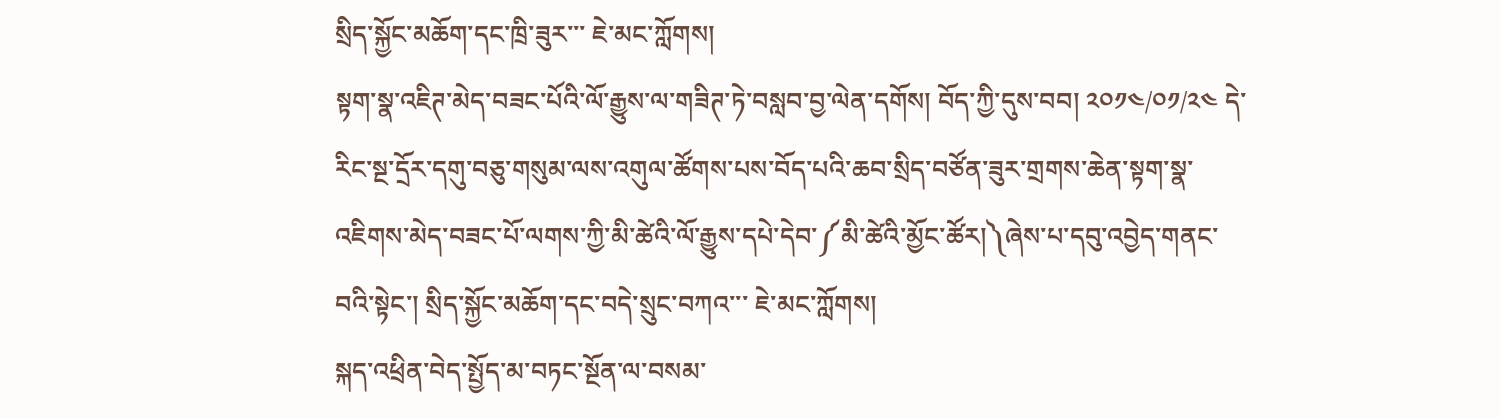སྲིད་སྐྱོང་མཆོག་དང་ཁྲི་ཟུར་་་ ཇེ་མང་ཀློགས།
སྟག་སྣ་འཇིཊ་མེད་བཟང་པོའི་ལོ་རྒྱུས་ལ་གཟིཊ་ཏེ་བསླབ་བྱ་ལེན་དགོས། བོད་ཀྱི་དུས་བབ། ༢༠༡༤/༠༡/༢༤ དེ་རིང་སྔ་དྲོར་དགུ་བཅུ་གསུམ་ལས་འགུལ་ཚོགས་པས་བོད་པའི་ཆབ་སྲིད་བཙོན་ཟུར་གྲགས་ཆེན་སྟག་སྣ་འཇིགས་མེད་བཟང་པོ་ལགས་ཀྱི་མི་ཚེའི་ལོ་རྒྱུས་དཔེ་དེབ་༼མི་ཚེའི་མྱོང་ཚོར།༽ཞེས་པ་དབུ་འབྱེད་གནང་བའི་སྟེང་། སྲིད་སྐྱོང་མཆོག་དང་བདེ་སྲུང་བཀའ་་་ ཇེ་མང་ཀློགས།
སྐད་འཕྲིན་བེད་སྤྱོད་མ་བཏང་སྔོན་ལ་བསམ་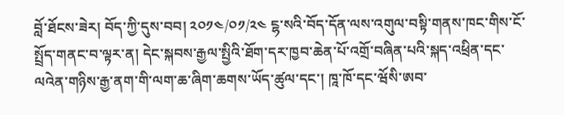བློ་ཐོངས་ཟེར། བོད་ཀྱི་དུས་བབ། ༢༠༡༤/༠༡/༢༤ ངྷ་སའི་བོད་དོན་ལས་འགུལ་བསྟི་གནས་ཁང་གིས་ངོ་སྤྲོད་གནང་བ་ལྟར་ན། དེང་སྐབས་རྒྱལ་སྤྱིའི་ཐོག་དར་ཁྱབ་ཆེན་པོ་འགྲོ་བཞིན་པའི་སྐད་འཕྲིན་དང་ལའེན་གཉིས་རྒྱ་ནག་གི་ལག་ཆ་ཞིག་ཆགས་ཡོད་ཚུལ་དང་། ཁཱ་ཁོ་དང་ཝོསི་ཨབ་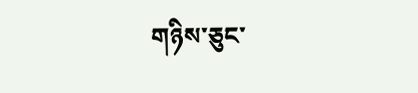གཉིས་ཅུང་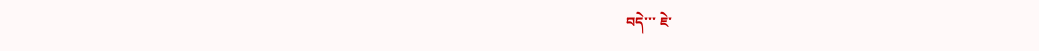བདེ་་་ ཇེ་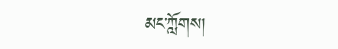མང་ཀློགས།